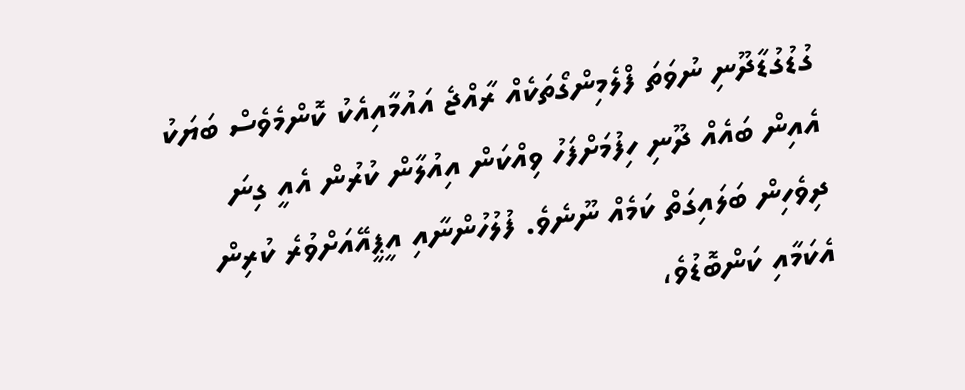ގުޑުގުޑާދޫނި ނުވަތަ ފްލެމިންގޯތަކެއް ރާއްޖެ އައުމާއިއެކު ކޮންމެވެސް ބަޔަކު އެއިން ބައެއް ދޫނި ހިފުމަށްފަހު ވިއްކަން އިއުލާން ކުރުން އެއީ ގިނަ ދިވެހިން ބަލައިގަތް ކަމެއް ނޫނެވެ. ފުލުހުންނާއި އީޕީއޭއަށްވުރެ ކުރިން އެކަމާއި ކަންބޮޑުވެ،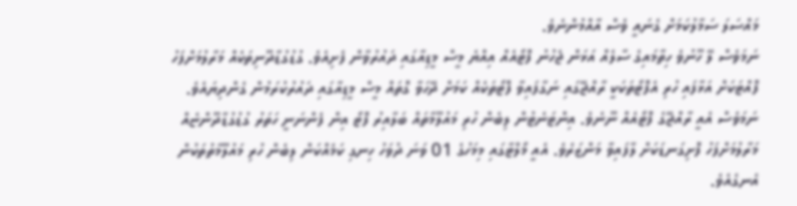މައްސަލަ ސަމާލުކަމަށް ގެނައީ ވެސް އާއްމުންނެވެ.
ނަމަވެސް ލޭ ހޫނުވެ ހިތާމައިގެ ސާލެއް އަޅަން ޖެހުނު ފޮޓޯއެއް އިއްޔެ މީސް މީޑިއާގައި ދައުރުވާން ފެށިއެވެ. ގުޑުގުޑާދޫނިތަކެއް މަރާލުމަށްފަހު ފޮއްޓަކަށް އަޅާފައި ހުރި އެފޮޓޯތަކަކީ ރާއްޖޭގައި ނަގާފައިވާ ފޮޓޯތަކެއް ކަމަށް ދޭހަވާ ގޮތައް މީސް މީޑިއާގައި ދައުރުކުރަމުން ގެންދިޔައެވެ.
ނަމަވެސް އެއީ ރާއްޖޭގެ ފޮޓޯއެއް ނޫނެވެ. އިންޓަނެޓުން ލިބެން ހުރި މައުލޫމާތައް ބަލާއިރު ފޮޓޯ އިން ފެންނަނީ ހަތަރު ގުޑުގުޑާދޫންޏެއް މަރާލުމަށްފަހު ފޮށިގަނޑަކަށް ލާފައިވާ މަންޒަރެވެ. އެއީ މޯލްޓާގައި މިމަހުގެ 01 ވަނަ ދުވަހު ހިނގި ކަމެއްކަން ލިބެން ހުރި މައުލޫމާތުތަކުން އެނގެއެވެ.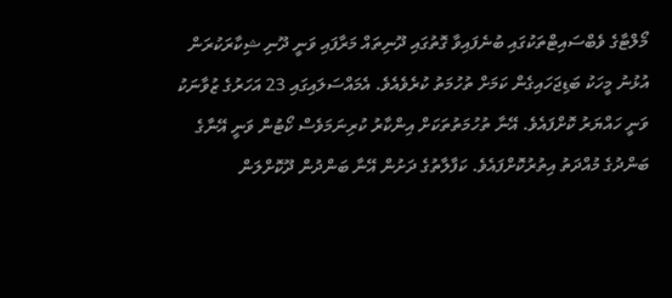މޯލްޓާގެ ވެބްސައިޓްތަކުގައި ބުނެފައިވާ ގޮތުގައި ދޫނިތައް މަރާފައި ވަނީ ދޫނި ޝިކާރަކުރަން އުޅުނު މީހަކު ބަޑިޖަހައިގެން ކަމަށް ތުހުމަތު ކުރެވެއެވެ. އެމައްސަލައިގައި 23 އަހަރުގެ ޒުވާނަކު ވަނީ ހައްޔަރު ކޮށްފައެވެ. އޭނާ ތުހުމަތުތަކަށް އިންކާރު ކުރިނަމަވެސް ކޯޓުން ވަނީ އޭނާގެ ބަންދުގެ މުއްދަތު އިތުރުކޮށްފައެވެ. ކަފާލާތުގެ ދަށުން އޭނާ ބަންދުން ދޫކޮށްލަން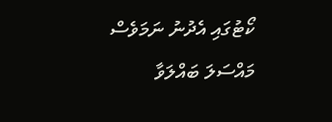ކޯޓުގައި އެދުނު ނަމަވެސް މައްސަލަ ބައްލަވާ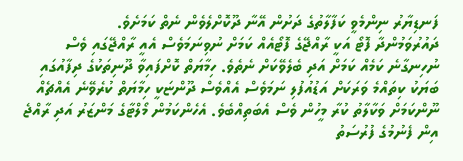ފަނޑިޔާރު ނިންމެވީ ކަފާލާތުގެ ދަށުން އޭނާ ދޫކޮށްލެވެން ނެތް ކަމަށެވެ.
ދައުރުވަމުންދާ ފޮޓޯ އަކީ ރާއްޖޭގެ ފޮޓޯއެއް ކަމަށް ނުވިނަމަވެސް އެއީ ރާއްޖޭގައި ވެސް ނުހިނގާނެ ކަމެއް ކަމަށް އަދި ބެލެވޭކަށް ނެތެވެ. ހިމާޔަތް ކޮށްފައިވާ ދޫނިތަކުގެ ދިފާއުގައި ބަޔަކު ކިތައްމެ ވަރަކަށް އަޑުއުފުލި ނަމަވެސް އެއްވެސް ދޫންޏަކީ ހިމާޔަތް ކުރެވޭނެ އެއްޗެއް ނޫންކަމަށް ވަކާލާތު ކުރާ މީހުން ވެސް އެބަތިއްބެވެ. އެހެންކަމުން މޯލްޓާގެ މަންޒަރު އަދި ރާއްޖެ އިން ފެނުމުގެ ފުރުސަތު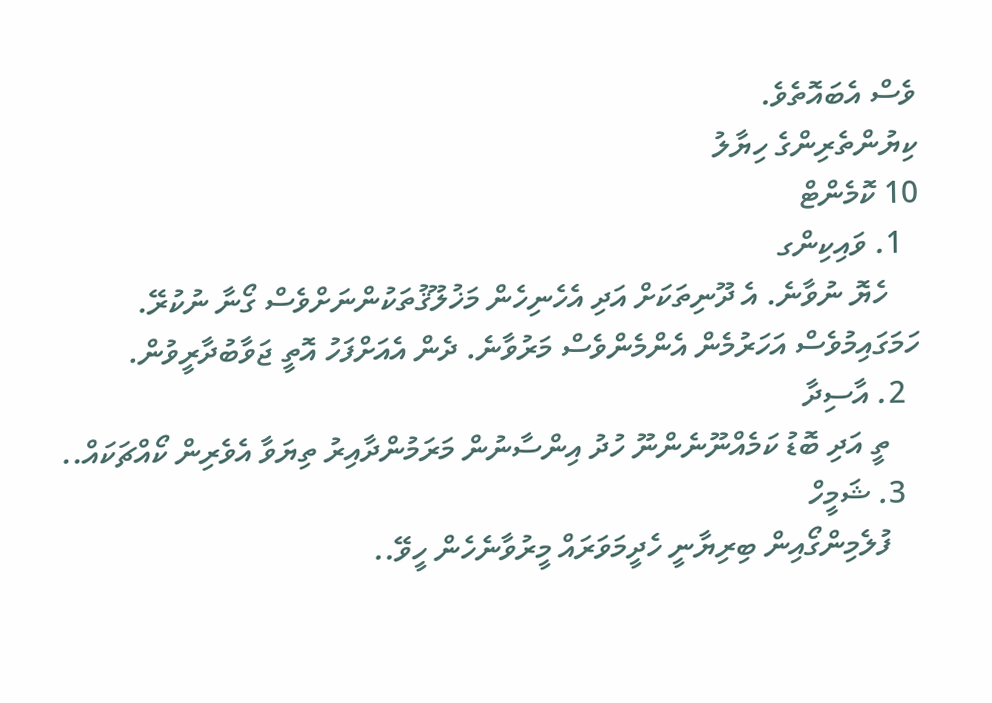ވެސް އެބައޮތެވެ.
ކިޔުންތެރިންގެ ހިޔާލު
10 ކޮމެންޓް
  1. ވައިކިންގ
    ހެޔޮ ނުވާނެ. އެ ދޫނިތަކަށް އަދި އެހެނިހެން މަޚުލޫޤުތަކުންނަށްވެސް ގޯނާ ނުކުރޭ. ހަމަގައިމުވެސް އަހަރުމެން އެންމެންވެސް މަރުވާނެ. ދެން އެއަށްފަހު އޮތީ ޖަވާބުދާރީވުން.
  2. އާސިދާ
    ތީ އަދި ބޮޑު ކަމެއްނޫނެންނޫ ހުދު އިންސާނުން މަރަމުންދާއިރު ތިޔަވާ އެވެރިން ކޯއްޗަކައް..
  3. ޝަމީހް
    ފުލެމިންގޯއިން ބިރިޔާނީ ހެދީމަވަރައް މީރުވާނެހެން ހީވޭ..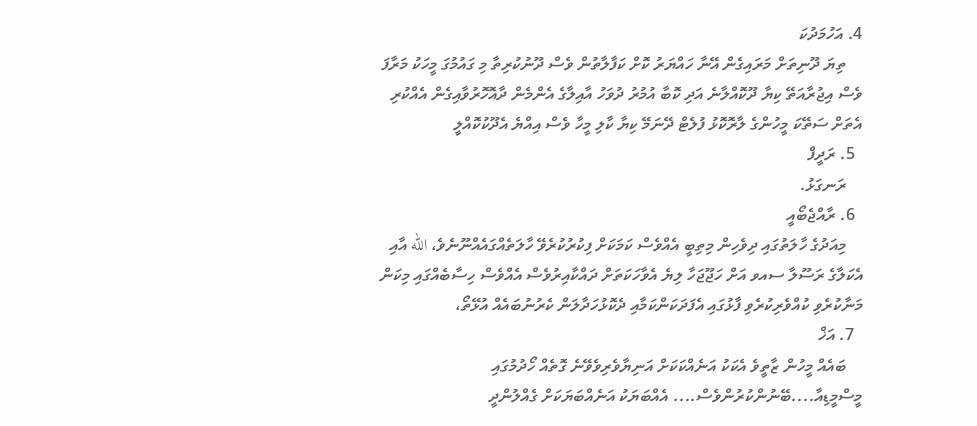4. އަހުމަދުކަ
    ތިޔަ ދޫނިތަށް މަރައިގެން އޭނާ ހައްޔަރު ކޮށް ކަފާލާތުން ވެސް ދޫނުކުރިތާ މި ގައުމުގަ މީހަކު މަރާފަ ވެސް އިޖުރާއަތޭ ކިޔާ ދޫކޮއްލާނެ އަދި ކޮބާ އުމުރު ދުވަހު އާއިލާގެ އެންމެން ދާއޮހޮރުވާއިގެން އެއްކުރި އެތަށް ސަތޭކަ މީހުންގެ ލާރޮކޮޅު ފުލެޓް ދޭނަމޭ ކިޔާ ކާލި މީހާ ވެސް އިއްޔެ އެދޫކުކޮއްލީ
  5. ރަދީފް
    ރަނގަޅު.
  6. ރާއްޖެބޯއީ
    މިއަދުގެ ހާލަތުގައި ދިވެހިން މިތިބީ އެއްވެސް ކަމަކަށް ފިކުރުކުރެވޭ ހާލަތެއްގައެއްނޫނެވެ، الله އާއި އެކަލާގެ ރަސޫލާ ސއވ އަށް ހަޖޫޖަހާ ލިޔެ އެވާހަކަތަށް ދައްކާއިރުވެސް އެއްވެސް ހިސާބެއްގައި މިކަން މަނާކުރެވި ކުއްވެރިކުރެވި ފާޅުގައި އެފަދަކަންކަމާއި ދެކޮޅުހަދާލަން ކެރުނުބައެއް އުޅޭތޯ،
  7. އަޚް
    ބައެއް މީހުން ޒާތީވެ އެކަކު އަނެއްކަކަށް އަނިޔާވެރިވެވޭނެ ގޮތެއް ހޯދުމުގައި މީސްމީޑިއާ....ބޭނުންކުރުންވެސް.... އެއްބަޔަކު އަނެއްބަޔަކަށް ގެއްލުންދީ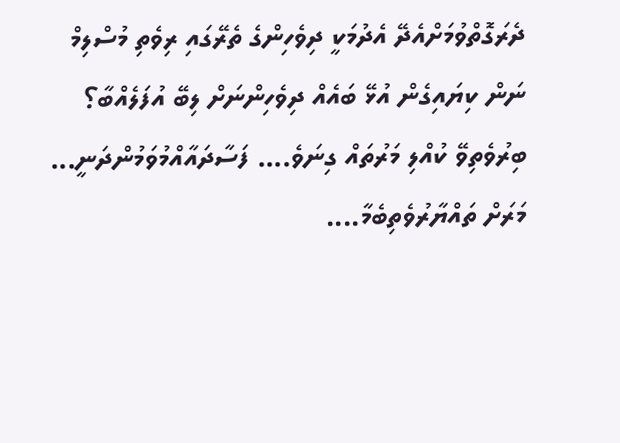ދެރަގޮތްވުމަށްއެދޭ އެދުމަކީ ދިވެހިންގެ ތެރޭގައި ރިވެތި މުސްލިމް ނަން ކިޔައިގެން އުޅޭ ބައެއް ދިވެހިންނަށް ލިބޭ އުފަލެއްބާ؟ ބިރުވެތިވޭ ކުއްލި މަރުތައް ގިނަވެ.... ފަސާދައާއްމުވަމުންދަނީ... މަރަށް ތައްޔާރުވެތިބެމާ....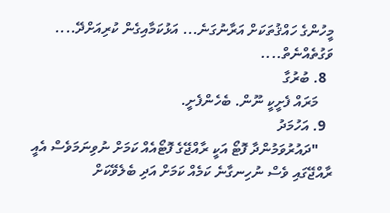މީހުންގެ ހައްޤުތަކަށް އަރާނުގަނެ... އަޅުކަމާއިގެން ކުރިއަށްދޭ.... ވަގުތެއްނެތް....
  8. ބުރުގާ
    މަރައް ފެށީކީ ނޫން. ބެހެންފެށީ.
  9. އަހުމަދު
    "ދައުރުވަމުންދާ ފޮޓޯ އަކީ ރާއްޖޭގެ ފޮޓޯއެއް ކަމަށް ނުވިނަމަވެސް އެއީ ރާއްޖޭގައި ވެސް ނުހިނގާނެ ކަމެއް ކަމަށް އަދި ބެލެވޭކަށް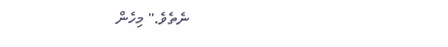ނެތެވެ." މިހެން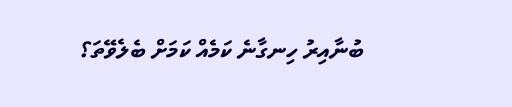ބުނާއިރު ހިނގާނެ ކަމެއް ކަމަށް ބެލެވޭތަ؟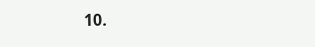10.